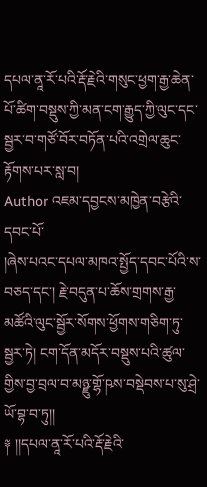དཔལ་ནཱ་རོ་པའི་རྡོ་རྗེའི་གསུང་ཕྱག་རྒྱ་ཆེན་པོ་ཚིག་བསྡུས་ཀྱི་མན་ངག་རྒྱུད་ཀྱི་ལུང་དང་སྦྱར་བ་གཙོ་བོར་བཏོན་པའི་འགྲེལ་ཆུང་རྟོགས་པར་སླ་བ།
Author འཇམ་དབྱངས་མཁྱེན་བརྩེའི་དབང་པོ་
།ཞེས་པའང་དཔལ་མཁའ་སྤྱོད་དབང་པོའི་ས་བཅད་དང་། རྗེ་བདུན་པ་ཆོས་གྲགས་རྒྱ་མཚོའི་ལུང་སྦྱོར་སོགས་ཕྱོགས་གཅིག་ཏུ་སྦྱར་ཏེ། ངག་དོན་མདོར་བསྡུས་པའི་ཚུལ་གྱིས་བྱ་བྲལ་བ་མཉྫུ་གྷོ་ཥས་བསྡེབས་པ་སུ་ཤྲེ་ཡོ་བྷ་བ་ཏུ།།
༈ །།དཔལ་ནཱ་རོ་པའི་རྡོ་རྗེའི་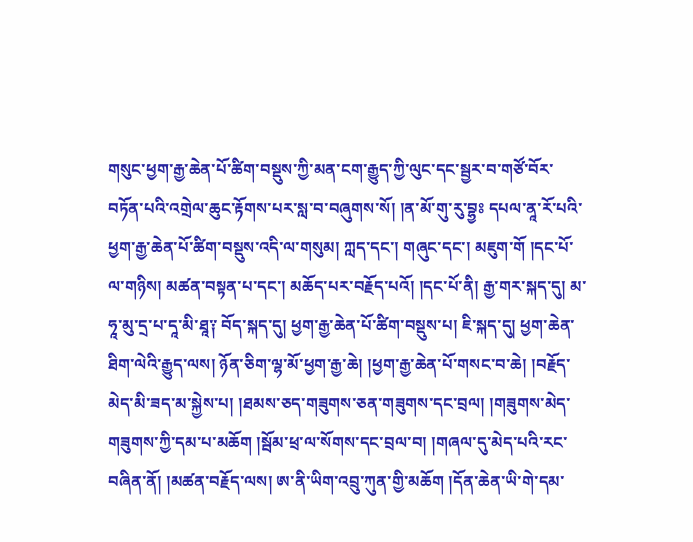གསུང་ཕྱག་རྒྱ་ཆེན་པོ་ཚིག་བསྡུས་ཀྱི་མན་ངག་རྒྱུད་ཀྱི་ལུང་དང་སྦྱར་བ་གཙོ་བོར་བཏོན་པའི་འགྲེལ་ཆུང་རྟོགས་པར་སླ་བ་བཞུགས་སོ། །ན་མོ་གུ་རུ་བྷྱཿ དཔལ་ནཱ་རོ་པའི་ཕྱག་རྒྱ་ཆེན་པོ་ཚིག་བསྡུས་འདི་ལ་གསུམ། ཀླད་དང་། གཞུང་དང་། མཇུག་གོ །དང་པོ་ལ་གཉིས། མཚན་བསྟན་པ་དང་། མཆོད་པར་བརྗོད་པའོ། །དང་པོ་ནི། རྒྱ་གར་སྐད་དུ། མ་ཧཱ་མུ་དྲ་པ་དཱ་མི་ཐཱ༑ བོད་སྐད་དུ། ཕྱག་རྒྱ་ཆེན་པོ་ཚིག་བསྡུས་པ། ཇི་སྐད་དུ། ཕྱག་ཆེན་ཐིག་ལེའི་རྒྱུད་ལས། ཉོན་ཅིག་ལྷ་མོ་ཕྱག་རྒྱ་ཆེ། །ཕྱག་རྒྱ་ཆེན་པོ་གསང་བ་ཆེ། །བརྗོད་མེད་མི་ཟད་མ་སྐྱེས་པ། །ཐམས་ཅད་གཟུགས་ཅན་གཟུགས་དང་བྲལ། །གཟུགས་མེད་གཟུགས་ཀྱི་དམ་པ་མཆོག །སྦོམ་ཕྲ་ལ་སོགས་དང་བྲལ་བ། །གཞལ་དུ་མེད་པའི་རང་བཞིན་ནོ། །མཚན་བརྗོད་ལས། ཨ་ནི་ཡིག་འབྲུ་ཀུན་གྱི་མཆོག །དོན་ཆེན་ཡི་གེ་དམ་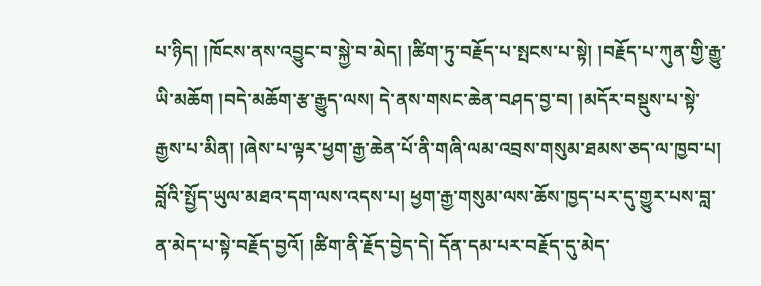པ་ཉིད། །ཁོངས་ནས་འབྱུང་བ་སྐྱེ་བ་མེད། །ཚིག་ཏུ་བརྗོད་པ་སྤངས་པ་སྟེ། །བརྗོད་པ་ཀུན་གྱི་རྒྱུ་ཡི་མཆོག །བདེ་མཆོག་རྩ་རྒྱུད་ལས། དེ་ནས་གསང་ཆེན་བཤད་བྱ་བ། །མདོར་བསྡུས་པ་སྟེ་རྒྱས་པ་མིན། །ཞེས་པ་ལྟར་ཕྱག་རྒྱ་ཆེན་པོ་ནི་གཞི་ལམ་འབྲས་གསུམ་ཐམས་ཅད་ལ་ཁྱབ་པ། བློའི་སྤྱོད་ཡུལ་མཐའ་དག་ལས་འདས་པ། ཕྱག་རྒྱ་གསུམ་ལས་ཆོས་ཁྱད་པར་དུ་གྱུར་པས་བླ་ན་མེད་པ་སྟེ་བརྗོད་བྱའོ། །ཚིག་ནི་རྗོད་བྱེད་དེ། དོན་དམ་པར་བརྗོད་དུ་མེད་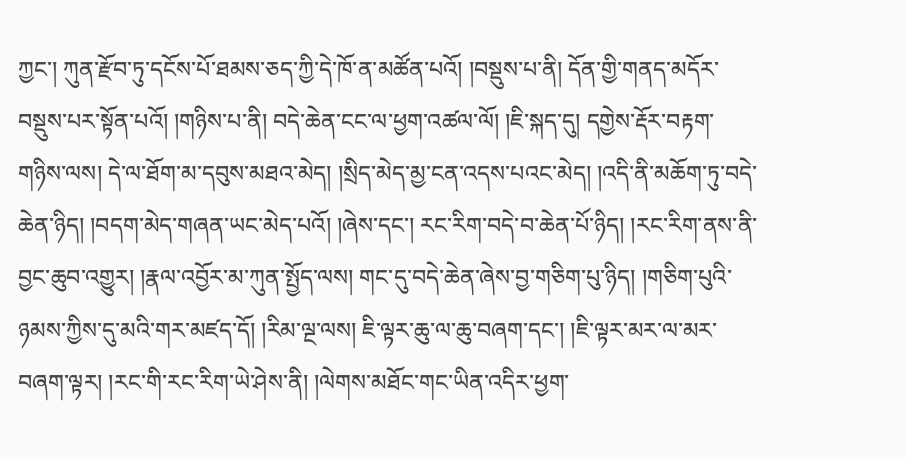ཀྱང་། ཀུན་རྫོབ་ཏུ་དངོས་པོ་ཐམས་ཅད་ཀྱི་དེ་ཁོ་ན་མཚོན་པའོ། །བསྡུས་པ་ནི། དོན་གྱི་གནད་མདོར་བསྡུས་པར་སྟོན་པའོ། །གཉིས་པ་ནི། བདེ་ཆེན་ངང་ལ་ཕྱག་འཚལ་ལོ། །ཇི་སྐད་དུ། དགྱེས་རྡོར་བརྟག་གཉིས་ལས། དེ་ལ་ཐོག་མ་དབུས་མཐའ་མེད། །སྲིད་མེད་མྱ་ངན་འདས་པའང་མེད། །འདི་ནི་མཆོག་ཏུ་བདེ་ཆེན་ཉིད། །བདག་མེད་གཞན་ཡང་མེད་པའོ། །ཞེས་དང་། རང་རིག་བདེ་བ་ཆེན་པོ་ཉིད། །རང་རིག་ནས་ནི་བྱང་ཆུབ་འགྱུར། །རྣལ་འབྱོར་མ་ཀུན་སྤྱོད་ལས། གང་དུ་བདེ་ཆེན་ཞེས་བྱ་གཅིག་པུ་ཉིད། །གཅིག་པུའི་ཉམས་ཀྱིས་དུ་མའི་གར་མཛད་དོ། །རིམ་ལྔ་ལས། ཇི་ལྟར་ཆུ་ལ་ཆུ་བཞག་དང་། །ཇི་ལྟར་མར་ལ་མར་བཞག་ལྟར། །རང་གི་རང་རིག་ཡེ་ཤེས་ནི། །ལེགས་མཐོང་གང་ཡིན་འདིར་ཕྱག་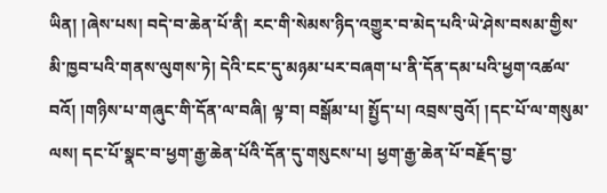ཡིན། །ཞེས་པས། བདེ་བ་ཆེན་པོ་ནི། རང་གི་སེམས་ཉིད་འགྱུར་བ་མེད་པའི་ཡེ་ཤེས་བསམ་གྱིས་མི་ཁྱབ་པའི་གནས་ལུགས་ཏེ། དེའི་ངང་དུ་མཉམ་པར་བཞག་པ་ནི་དོན་དམ་པའི་ཕྱག་འཚལ་བའོ། །གཉིས་པ་གཞུང་གི་དོན་ལ་བཞི། ལྟ་བ། བསྒོམ་པ། སྤྱོད་པ། འབྲས་བུའོ། །དང་པོ་ལ་གསུམ་ལས། དང་པོ་སྣང་བ་ཕྱག་རྒྱ་ཆེན་པོའི་དོན་དུ་གསུངས་པ། ཕྱག་རྒྱ་ཆེན་པོ་བརྗོད་བྱ་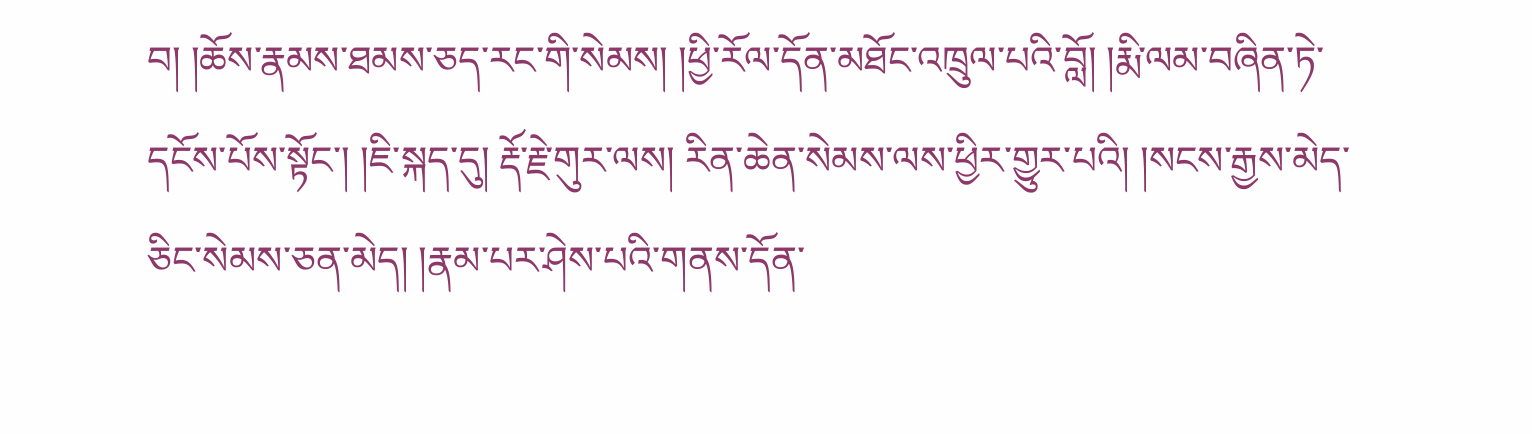བ། །ཆོས་རྣམས་ཐམས་ཅད་རང་གི་སེམས། །ཕྱི་རོལ་དོན་མཐོང་འཁྲུལ་པའི་བློ། །རྨི་ལམ་བཞིན་ཏེ་དངོས་པོས་སྟོང་། །ཇི་སྐད་དུ། རྡོ་རྗེ་གུར་ལས། རིན་ཆེན་སེམས་ལས་ཕྱིར་གྱུར་པའི། །སངས་རྒྱས་མེད་ཅིང་སེམས་ཅན་མེད། །རྣམ་པར་ཤེས་པའི་གནས་དོན་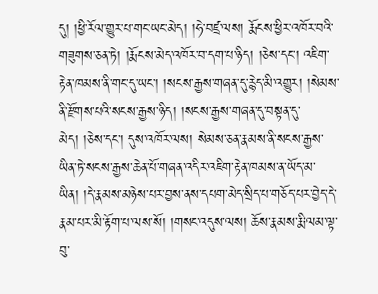དུ། །ཕྱི་རོལ་གྱུར་པ་གང་ཡང་མེད། །ཧེ་བཛྲ་ལས། རྨོངས་ཕྱིར་འཁོར་བའི་གཟུགས་ཅན་ཏེ། །རྨོངས་མེད་འཁོར་བ་དག་པ་ཉིད། །ཅེས་དང་། འཇིག་རྟེན་ཁམས་ནི་གང་དུ་ཡང་། །སངས་རྒྱས་གཞན་དུ་རྙེད་མི་འགྱུར། །སེམས་ནི་རྫོགས་པའི་སངས་རྒྱས་ཉིད། །སངས་རྒྱས་གཞན་དུ་བསྟན་དུ་མེད། །ཅེས་དང་། དུས་འཁོར་ལས། སེམས་ཅན་རྣམས་ནི་སངས་རྒྱས་ཡིན་ཏེ་སངས་རྒྱས་ཆེན་པོ་གཞན་འདིར་འཇིག་རྟེན་ཁམས་ན་ཡོད་མ་ཡིན། །དེ་རྣམས་མཉེས་པར་བྱས་ནས་དཔག་མེད་སྲིད་པ་གཅོད་པར་བྱེད་དེ་རྣམ་པར་མི་རྟོག་པ་ལས་སོ། །གསང་འདུས་ལས། ཆོས་རྣམས་རྨི་ལམ་ལྟ་བུ་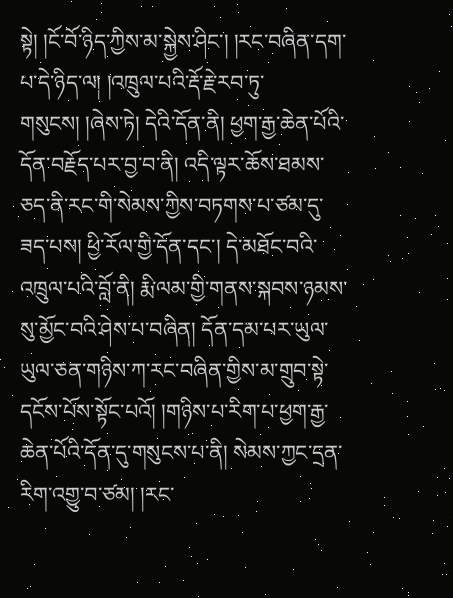སྟེ། །ངོ་བོ་ཉིད་ཀྱིས་མ་སྐྱེས་ཤིང་། །རང་བཞིན་དག་པ་དེ་ཉིད་ལ། །འཁྲུལ་པའི་རྡོ་རྗེ་རབ་ཏུ་གསུངས། །ཞེས་ཏེ། དེའི་དོན་ནི། ཕྱག་རྒྱ་ཆེན་པོའི་དོན་བརྗོད་པར་བྱ་བ་ནི། འདི་ལྟར་ཆོས་ཐམས་ཅད་ནི་རང་གི་སེམས་ཀྱིས་བཏགས་པ་ཙམ་དུ་ཟད་པས། ཕྱི་རོལ་གྱི་དོན་དང་། དེ་མཐོང་བའི་འཁྲུལ་པའི་བློ་ནི། རྨི་ལམ་གྱི་གནས་སྐབས་ཉམས་སུ་མྱོང་བའི་ཤེས་པ་བཞིན། དོན་དམ་པར་ཡུལ་ཡུལ་ཅན་གཉིས་ཀ་རང་བཞིན་གྱིས་མ་གྲུབ་སྟེ་དངོས་པོས་སྟོང་པའོ། །གཉིས་པ་རིག་པ་ཕྱག་རྒྱ་ཆེན་པོའི་དོན་དུ་གསུངས་པ་ནི། སེམས་ཀྱང་དྲན་རིག་འགྱུ་བ་ཙམ། །རང་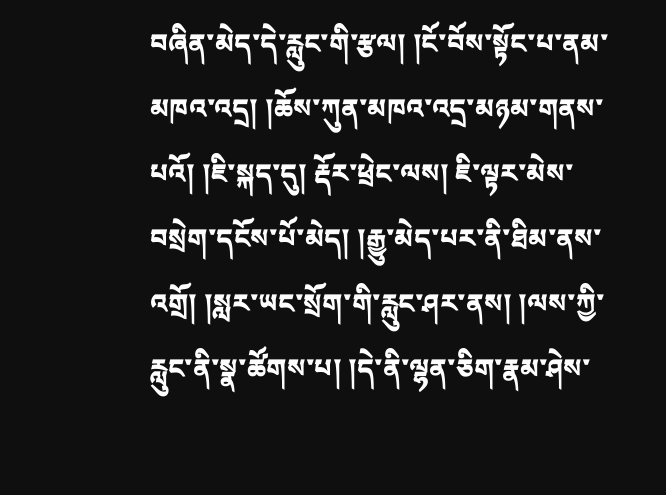བཞིན་མེད་དེ་རླུང་གི་རྩལ། །ངོ་བོས་སྟོང་པ་ནམ་མཁའ་འདྲ། །ཆོས་ཀུན་མཁའ་འདྲ་མཉམ་གནས་པའོ། །ཇི་སྐད་དུ། རྡོར་ཕྲེང་ལས། ཇི་ལྟར་མེས་བསྲེག་དངོས་པོ་མེད། །རྒྱུ་མེད་པར་ནི་ཐིམ་ནས་འགྲོ། །སླར་ཡང་སྲོག་གི་རླུང་ཤར་ནས། །ལས་ཀྱི་རླུང་ནི་སྣ་ཚོགས་པ། །དེ་ནི་ལྷན་ཅིག་རྣམ་ཤེས་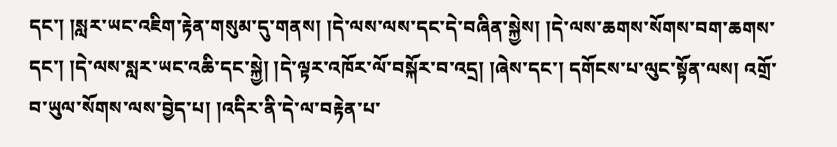དང་། །སླར་ཡང་འཇིག་རྟེན་གསུམ་དུ་གནས། །དེ་ལས་ལས་དང་དེ་བཞིན་སྐྱེས། །དེ་ལས་ཆགས་སོགས་བག་ཆགས་དང་། །དེ་ལས་སླར་ཡང་འཆི་དང་སྐྱེ། །དེ་ལྟར་འཁོར་ལོ་བསྐོར་བ་འདྲ། །ཞེས་དང་། དགོངས་པ་ལུང་སྟོན་ལས། འགྲོ་བ་ཡུལ་སོགས་ལས་བྱེད་པ། །འདིར་ནི་དེ་ལ་བརྟེན་པ་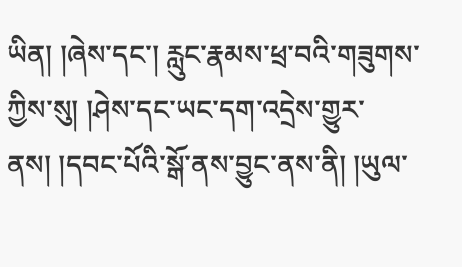ཡིན། །ཞེས་དང་། རླུང་རྣམས་ཕྲ་བའི་གཟུགས་ཀྱིས་སུ། །ཤེས་དང་ཡང་དག་འདྲེས་གྱུར་ནས། །དབང་པོའི་སྒོ་ནས་བྱུང་ནས་ནི། །ཡུལ་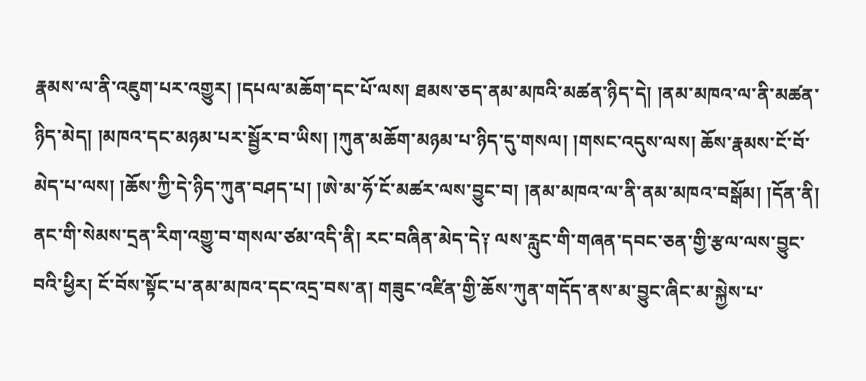རྣམས་ལ་ནི་འཇུག་པར་འགྱུར། །དཔལ་མཆོག་དང་པོ་ལས། ཐམས་ཅད་ནམ་མཁའི་མཚན་ཉིད་དེ། །ནམ་མཁའ་ལ་ནི་མཚན་ཉིད་མེད། །མཁའ་དང་མཉམ་པར་སྦྱོར་བ་ཡིས། །ཀུན་མཆོག་མཉམ་པ་ཉིད་དུ་གསལ། །གསང་འདུས་ལས། ཆོས་རྣམས་ངོ་བོ་མེད་པ་ལས། །ཆོས་ཀྱི་དེ་ཉིད་ཀུན་བཤད་པ། །ཨེ་མ་ཧོ་ངོ་མཚར་ལས་བྱུང་བ། །ནམ་མཁའ་ལ་ནི་ནམ་མཁའ་བསྒོམ། །དོན་ནི། ནང་གི་སེམས་དྲན་རིག་འགྱུ་བ་གསལ་ཙམ་འདི་ནི། རང་བཞིན་མེད་དེ༑ ལས་རླུང་གི་གཞན་དབང་ཅན་གྱི་རྩལ་ལས་བྱུང་བའི་ཕྱིར། ངོ་བོས་སྟོང་པ་ནམ་མཁའ་དང་འདྲ་བས་ན། གཟུང་འཛིན་གྱི་ཆོས་ཀུན་གདོད་ནས་མ་བྱུང་ཞིང་མ་སྐྱེས་པ་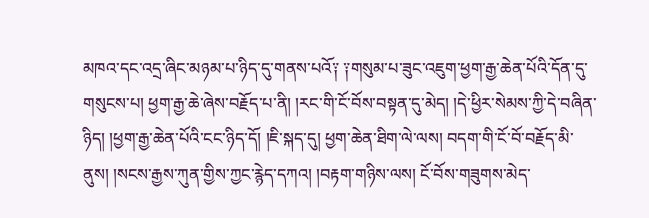མཁའ་དང་འདྲ་ཞིང་མཉམ་པ་ཉིད་དུ་གནས་པའོ༑ ༑གསུམ་པ་ཟུང་འཇུག་ཕྱག་རྒྱ་ཆེན་པོའི་དོན་དུ་གསུངས་པ། ཕྱག་རྒྱ་ཆེ་ཞེས་བརྗོད་པ་ནི། །རང་གི་ངོ་བོས་བསྟན་དུ་མེད། །དེ་ཕྱིར་སེམས་ཀྱི་དེ་བཞིན་ཉིད། །ཕྱག་རྒྱ་ཆེན་པོའི་ངང་ཉིད་དོ། །ཇི་སྐད་དུ། ཕྱག་ཆེན་ཐིག་ལེ་ལས། བདག་གི་ངོ་བོ་བརྗོད་མི་ནུས། །སངས་རྒྱས་ཀུན་གྱིས་ཀྱང་རྙེད་དཀའ། །བརྟག་གཉིས་ལས། ངོ་བོས་གཟུགས་མེད་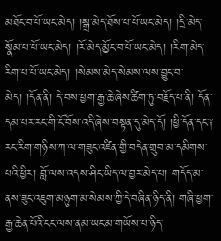མཐོང་བ་པོ་ཡང་མེད། །སྒྲ་མེད་ཐོས་པ་པོ་ཡང་མེད། །དྲི་མེད་སྣོམ་པ་པོ་ཡང་མེད། །རོ་མེད་མྱོང་བ་པོ་ཡང་མེད། །རིག་མེད་རིག་པ་པོ་ཡང་མེད། །སེམས་མེད་སེམས་ལས་བྱུང་བ་མེད། །དོན་ནི། དེ་བས་ཕྱག་རྒྱ་ཆེ་ཞེས་ཚིག་ཏུ་བརྗོད་པ་ནི། དོན་དམ་པར་རང་གི་ངོ་བོས་འདི་ཞེས་བསྟན་དུ་མེད་དོ། །ཕྱི་དོན་དང་༑ རང་རིག་གཉིས་ཀ་ལ་གཟུང་འཛིན་གྱི་བདེན་གྲུབ་མ་དམིགས་པའི་ཕྱིར། བློ་ལས་འདས་ཤིང་ཡིད་ལ་བྱར་མེད་པ། གདོད་མ་ནས་ཟུང་འཇུག་མཉུག་མ་སེམས་ཀྱི་དེ་བཞིན་ཉིད་ནི། གཞི་ཕྱག་རྒྱ་ཆེན་པོའི་ངང་ལས་ནམ་ཡང་མ་གཡོས་པ་ཉིད་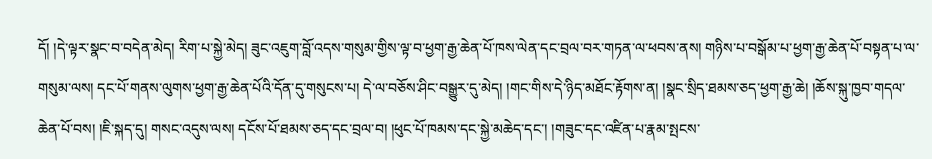དོ། །དེ་ལྟར་སྣང་བ་བདེན་མེད། རིག་པ་སྐྱེ་མེད། ཟུང་འཇུག་བློ་འདས་གསུམ་གྱིས་ལྟ་བ་ཕྱག་རྒྱ་ཆེན་པོ་ཁས་ལེན་དང་བྲལ་བར་གཏན་ལ་ཕབས་ནས། གཉིས་པ་བསྒོམ་པ་ཕྱག་རྒྱ་ཆེན་པོ་བསྟན་པ་ལ་གསུམ་ལས། དང་པོ་གནས་ལུགས་ཕྱག་རྒྱ་ཆེན་པོའི་དོན་དུ་གསུངས་པ། དེ་ལ་བཅོས་ཤིང་བསྒྱུར་དུ་མེད། །གང་གིས་དེ་ཉིད་མཐོང་རྟོགས་ན། །སྣང་སྲིད་ཐམས་ཅད་ཕྱག་རྒྱ་ཆེ། །ཆོས་སྐུ་ཁྱབ་གདལ་ཆེན་པོ་བས། །ཇི་སྐད་དུ། གསང་འདུས་ལས། དངོས་པོ་ཐམས་ཅད་དང་བྲལ་བ། །ཕུང་པོ་ཁམས་དང་སྐྱེ་མཆེད་དང་། །གཟུང་དང་འཛིན་པ་རྣམ་སྤངས་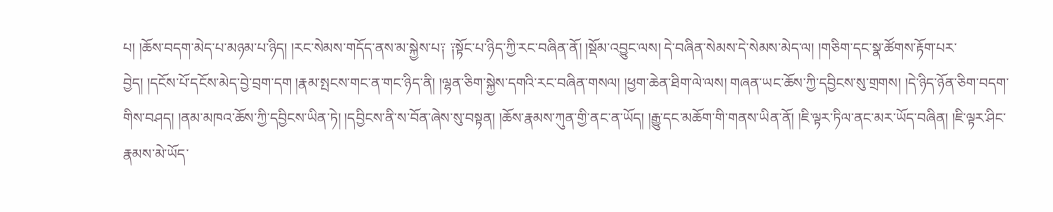པ། །ཆོས་བདག་མེད་པ་མཉམ་པ་ཉིད། །རང་སེམས་གདོད་ནས་མ་སྐྱེས་པ༑ ༑སྟོང་པ་ཉིད་ཀྱི་རང་བཞིན་ནོ། །སྡོམ་འབྱུང་ལས། དེ་བཞིན་སེམས་དེ་སེམས་མེད་ལ། །གཅིག་དང་སྣ་ཚོགས་རྟོག་པར་བྱེད། །དངོས་པོ་དངོས་མེད་བྱེ་བྲག་དག །རྣམ་སྤངས་གང་ན་གང་ཉིད་ནི། །ལྷན་ཅིག་སྐྱེས་དགའི་རང་བཞིན་གསལ། །ཕྱག་ཆེན་ཐིག་ལེ་ལས། གཞན་ཡང་ཆོས་ཀྱི་དབྱིངས་སུ་གྲགས། །དེ་ཉིད་ཉོན་ཅིག་བདག་གིས་བཤད། །ནམ་མཁའ་ཆོས་ཀྱི་དབྱིངས་ཡིན་ཏེ། །དབྱིངས་ནི་ས་བོན་ཞེས་སུ་བསྟན། །ཆོས་རྣམས་ཀུན་གྱི་ནང་ན་ཡོད། །རྒྱུ་དང་མཆོག་གི་གནས་ཡིན་ནོ། །ཇི་ལྟར་ཏིལ་ནང་མར་ཡོད་བཞིན། །ཇི་ལྟར་ཤིང་རྣམས་མེ་ཡོད་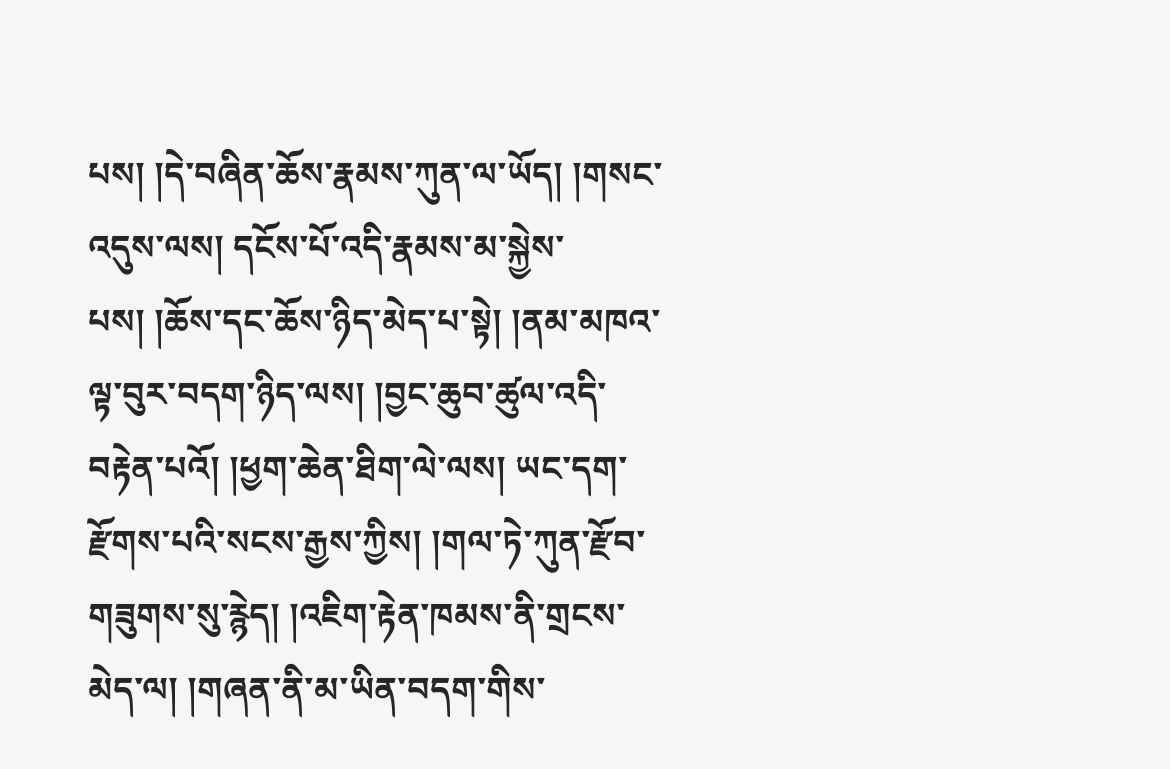པས། །དེ་བཞིན་ཆོས་རྣམས་ཀུན་ལ་ཡོད། །གསང་འདུས་ལས། དངོས་པོ་འདི་རྣམས་མ་སྐྱེས་པས། །ཆོས་དང་ཆོས་ཉིད་མེད་པ་སྟེ། །ནམ་མཁའ་ལྟ་བུར་བདག་ཉིད་ལས། །བྱང་ཆུབ་ཚུལ་འདི་བརྟེན་པའོ། །ཕྱག་ཆེན་ཐིག་ལེ་ལས། ཡང་དག་རྫོགས་པའི་སངས་རྒྱས་ཀྱིས། །གལ་ཏེ་ཀུན་རྫོབ་གཟུགས་སུ་རྙེད། །འཇིག་རྟེན་ཁམས་ནི་གྲངས་མེད་ལ། །གཞན་ནི་མ་ཡིན་བདག་གིས་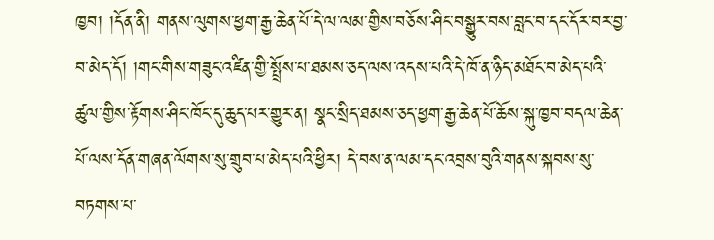ཁྱབ། །དོན་ནི། གནས་ལུགས་ཕྱག་རྒྱ་ཆེན་པོ་དེ་ལ་ལམ་གྱིས་བཅོས་ཤིང་བསྒྱུར་བས་བླང་བ་དང་དོར་བར་བྱ་བ་མེད་དོ། །གང་གིས་གཟུང་འཛིན་གྱི་སྤྲོས་པ་ཐམས་ཅད་ལས་འདས་པའི་དེ་ཁོ་ན་ཉིད་མཐོང་བ་མེད་པའི་ཚུལ་གྱིས་རྟོགས་ཤིང་ཁོང་དུ་ཆུད་པར་གྱུར་ན། སྣང་སྲིད་ཐམས་ཅད་ཕྱག་རྒྱ་ཆེན་པོ་ཆོས་སྐུ་ཁྱབ་བདལ་ཆེན་པོ་ལས་དོན་གཞན་ལོགས་སུ་གྲུབ་པ་མེད་པའི་ཕྱིར། དེ་བས་ན་ལམ་དང་འབྲས་བུའི་གནས་སྐབས་སུ་བཏགས་པ་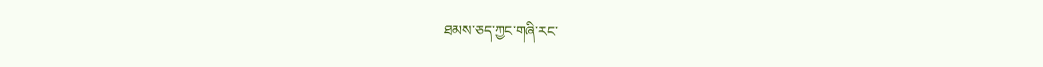ཐམས་ཅད་ཀྱང་གཞི་རང་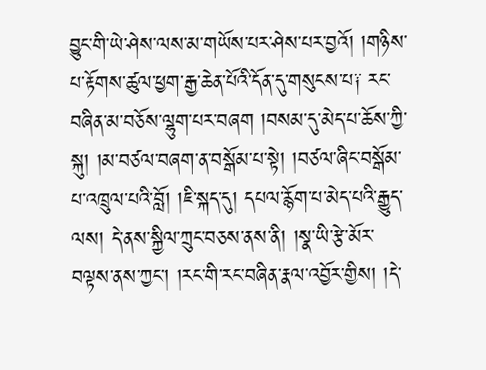བྱུང་གི་ཡེ་ཤེས་ལས་མ་གཡོས་པར་ཤེས་པར་བྱའོ། །གཉིས་པ་རྟོགས་ཚུལ་ཕྱག་རྒྱ་ཆེན་པོའི་དོན་དུ་གསུངས་པ༑ རང་བཞིན་མ་བཅོས་ལྷུག་པར་བཞག །བསམ་དུ་མེད་པ་ཆོས་ཀྱི་སྐུ། །མ་བཙལ་བཞག་ན་བསྒོམ་པ་སྟེ། །བཙལ་ཞིང་བསྒོམ་པ་འཁྲུལ་པའི་བློ། །ཇི་སྐད་དུ། དཔལ་རྙོག་པ་མེད་པའི་རྒྱུད་ལས། དེ་ནས་སྐྱིལ་ཀྲུང་བཅས་ནས་ནི། །སྣ་ཡི་རྩེ་མོར་བལྟས་ནས་ཀྱང་། །རང་གི་རང་བཞིན་རྣལ་འབྱོར་གྱིས། །དེ་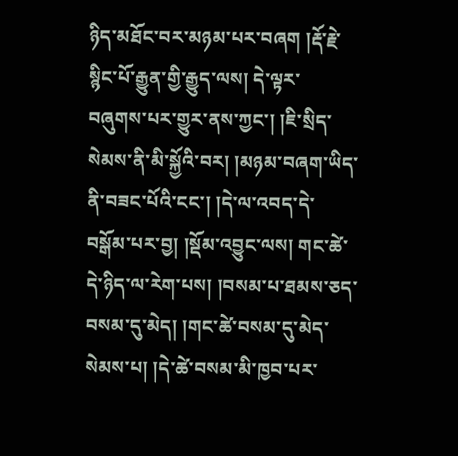ཉིད་མཐོང་བར་མཉམ་པར་བཞག །རྡོ་རྗེ་སྙིང་པོ་རྒྱུན་གྱི་རྒྱུད་ལས། དེ་ལྟར་བཞུགས་པར་གྱུར་ནས་ཀྱང་། །ཇི་སྲིད་སེམས་ནི་མི་སྐྱོའི་བར། །མཉམ་བཞག་ཡིད་ནི་བཟང་པོའི་ངང་། །དེ་ལ་འབད་དེ་བསྒོམ་པར་བྱ། །སྡོམ་འབྱུང་ལས། གང་ཚེ་དེ་ཉིད་ལ་རེག་པས། །བསམ་པ་ཐམས་ཅད་བསམ་དུ་མེད། །གང་ཚེ་བསམ་དུ་མེད་སེམས་པ། །དེ་ཚེ་བསམ་མི་ཁྱབ་པར་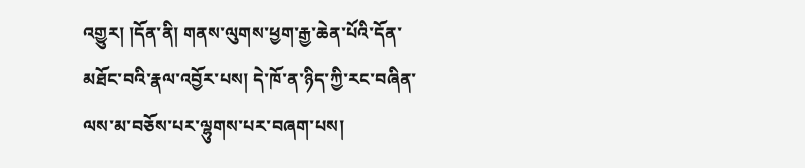འགྱུར། །དོན་ནི། གནས་ལུགས་ཕྱག་རྒྱ་ཆེན་པོའི་དོན་མཐོང་བའི་རྣལ་འབྱོར་པས། དེ་ཁོ་ན་ཉིད་ཀྱི་རང་བཞིན་ལས་མ་བཅོས་པར་ལྷུགས་པར་བཞག་པས།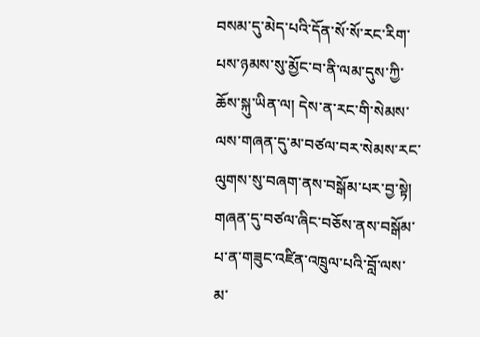བསམ་དུ་མེད་པའི་དོན་སོ་སོ་རང་རིག་པས་ཉམས་སུ་མྱོང་བ་ནི་ལམ་དུས་ཀྱི་ཆོས་སྐུ་ཡིན་ལ། དེས་ན་རང་གི་སེམས་ལས་གཞན་དུ་མ་བཙལ་བར་སེམས་རང་ལུགས་སུ་བཞག་ནས་བསྒོམ་པར་བྱ་སྟེ། གཞན་དུ་བཙལ་ཞིང་བཅོས་ནས་བསྒོམ་པ་ན་གཟུང་འཛིན་འཁྲུལ་པའི་བློ་ལས་མ་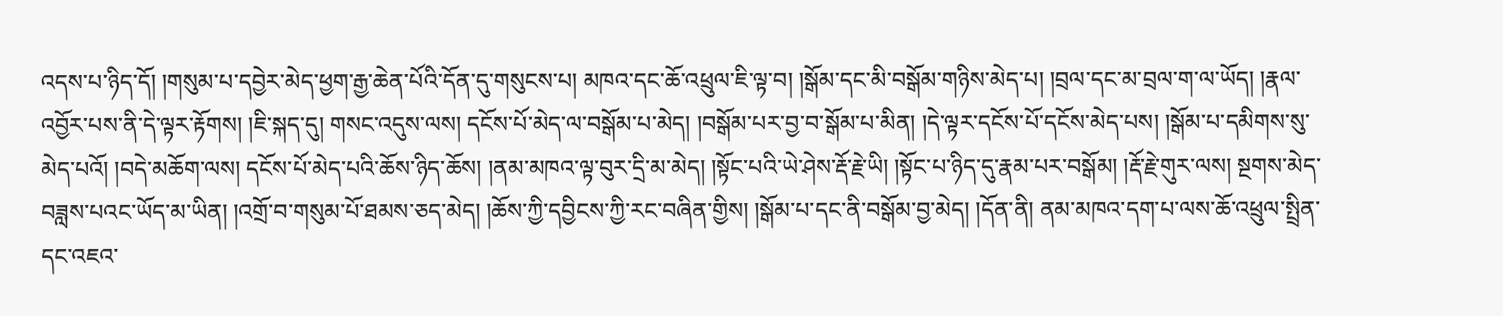འདས་པ་ཉིད་དོ། །གསུམ་པ་དབྱེར་མེད་ཕྱག་རྒྱ་ཆེན་པོའི་དོན་དུ་གསུངས་པ། མཁའ་དང་ཆོ་འཕྲུལ་ཇི་ལྟ་བ། །སྒོམ་དང་མི་བསྒོམ་གཉིས་མེད་པ། །བྲལ་དང་མ་བྲལ་ག་ལ་ཡོད། །རྣལ་འབྱོར་པས་ནི་དེ་ལྟར་རྟོགས། །ཇི་སྐད་དུ། གསང་འདུས་ལས། དངོས་པོ་མེད་ལ་བསྒོམ་པ་མེད། །བསྒོམ་པར་བྱ་བ་སྒོམ་པ་མིན། །དེ་ལྟར་དངོས་པོ་དངོས་མེད་པས། །སྒོམ་པ་དམིགས་སུ་མེད་པའོ། །བདེ་མཆོག་ལས། དངོས་པོ་མེད་པའི་ཆོས་ཉིད་ཆོས། །ནམ་མཁའ་ལྟ་བུར་དྲི་མ་མེད། །སྟོང་པའི་ཡེ་ཤེས་རྡོ་རྗེ་ཡི། །སྟོང་པ་ཉིད་དུ་རྣམ་པར་བསྒོམ། །རྡོ་རྗེ་གུར་ལས། སྔགས་མེད་བཟླས་པའང་ཡོད་མ་ཡིན། །འགྲོ་བ་གསུམ་པོ་ཐམས་ཅད་མེད། །ཆོས་ཀྱི་དབྱིངས་ཀྱི་རང་བཞིན་གྱིས། །སྒོམ་པ་དང་ནི་བསྒོམ་བྱ་མེད། །དོན་ནི། ནམ་མཁའ་དག་པ་ལས་ཆོ་འཕྲུལ་སྤྲིན་དང་འཇའ་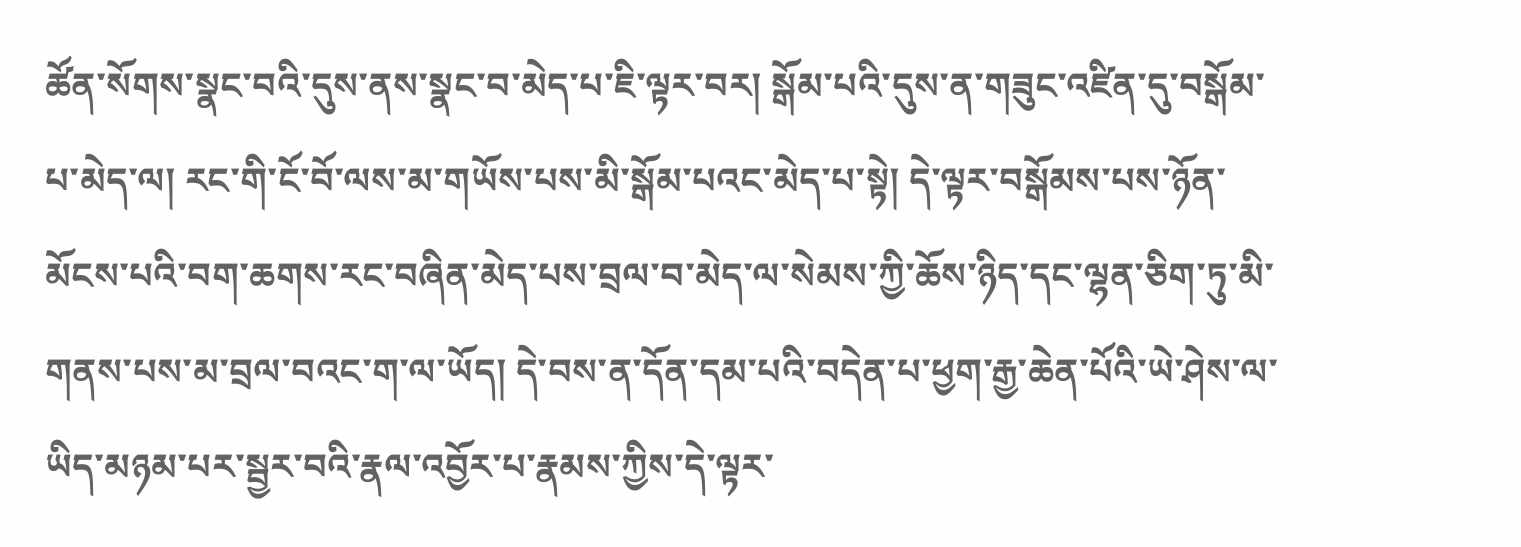ཚོན་སོགས་སྣང་བའི་དུས་ནས་སྣང་བ་མེད་པ་ཇི་ལྟར་བར། སྒོམ་པའི་དུས་ན་གཟུང་འཛིན་དུ་བསྒོམ་པ་མེད་ལ། རང་གི་ངོ་བོ་ལས་མ་གཡོས་པས་མི་སྒོམ་པའང་མེད་པ་སྟེ། དེ་ལྟར་བསྒོམས་པས་ཉོན་མོངས་པའི་བག་ཆགས་རང་བཞིན་མེད་པས་བྲལ་བ་མེད་ལ་སེམས་ཀྱི་ཆོས་ཉིད་དང་ལྷན་ཅིག་ཏུ་མི་གནས་པས་མ་བྲལ་བའང་ག་ལ་ཡོད། དེ་བས་ན་དོན་དམ་པའི་བདེན་པ་ཕྱག་རྒྱ་ཆེན་པོའི་ཡེ་ཤེས་ལ་ཡིད་མཉམ་པར་སྦྱར་བའི་རྣལ་འབྱོར་པ་རྣམས་ཀྱིས་དེ་ལྟར་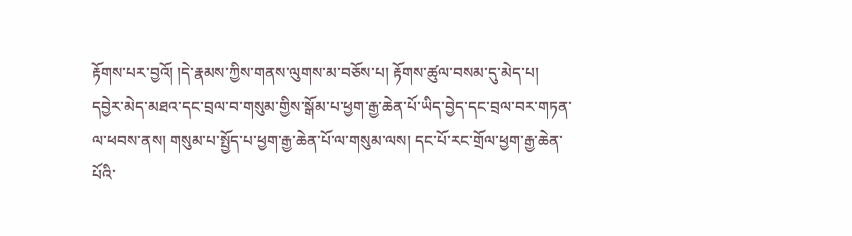རྟོགས་པར་བྱའོ། །དེ་རྣམས་ཀྱིས་གནས་ལུགས་མ་བཅོས་པ། རྟོགས་ཚུལ་བསམ་དུ་མེད་པ། དབྱེར་མེད་མཐའ་དང་བྲལ་བ་གསུམ་གྱིས་སྒོམ་པ་ཕྱག་རྒྱ་ཆེན་པོ་ཡིད་བྱེད་དང་བྲལ་བར་གཏན་ལ་ཕབས་ནས། གསུམ་པ་སྤྱོད་པ་ཕྱག་རྒྱ་ཆེན་པོ་ལ་གསུམ་ལས། དང་པོ་རང་གྲོལ་ཕྱག་རྒྱ་ཆེན་པོའི་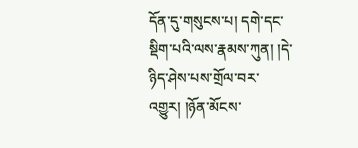དོན་དུ་གསུངས་པ། དགེ་དང་སྡིག་པའི་ལས་རྣམས་ཀུན། །དེ་ཉིད་ཤེས་པས་གྲོལ་བར་འགྱུར། །ཉོན་མོངས་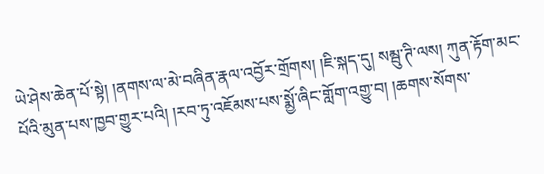ཡེ་ཤེས་ཆེན་པོ་སྟེ། །ནགས་ལ་མེ་བཞིན་རྣལ་འབྱོར་གྲོགས། །ཇི་སྐད་དུ། སམྦུ་ཊི་ལས། ཀུན་རྟོག་མང་པོའི་མུན་པས་ཁྱབ་གྱུར་པའི། །རབ་ཏུ་འཇོམས་པས་སྨྱོ་ཞིང་གློག་འགྱུ་བ། །ཆགས་སོགས་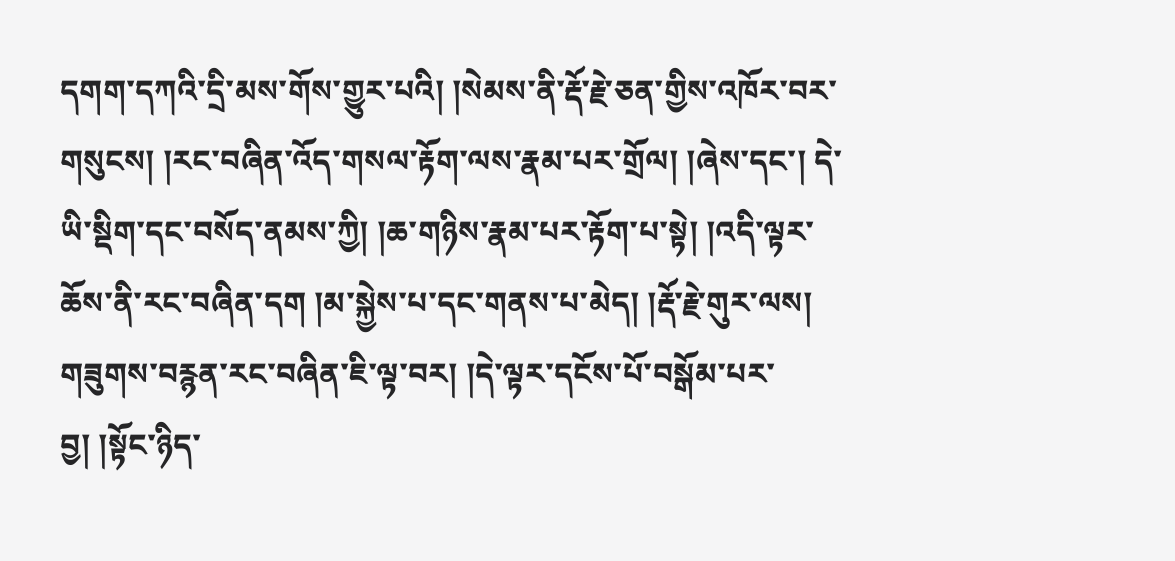དགག་དཀའི་དྲི་མས་གོས་གྱུར་པའི། །སེམས་ནི་རྡོ་རྗེ་ཅན་གྱིས་འཁོར་བར་གསུངས། །རང་བཞིན་འོད་གསལ་རྟོག་ལས་རྣམ་པར་གྲོལ། །ཞེས་དང་། དེ་ཡི་སྡིག་དང་བསོད་ནམས་ཀྱི། །ཆ་གཉིས་རྣམ་པར་རྟོག་པ་སྟེ། །འདི་ལྟར་ཆོས་ནི་རང་བཞིན་དག །མ་སྐྱེས་པ་དང་གནས་པ་མེད། །རྡོ་རྗེ་གུར་ལས། གཟུགས་བརྙན་རང་བཞིན་ཇི་ལྟ་བར། །དེ་ལྟར་དངོས་པོ་བསྒོམ་པར་བྱ། །སྟོང་ཉིད་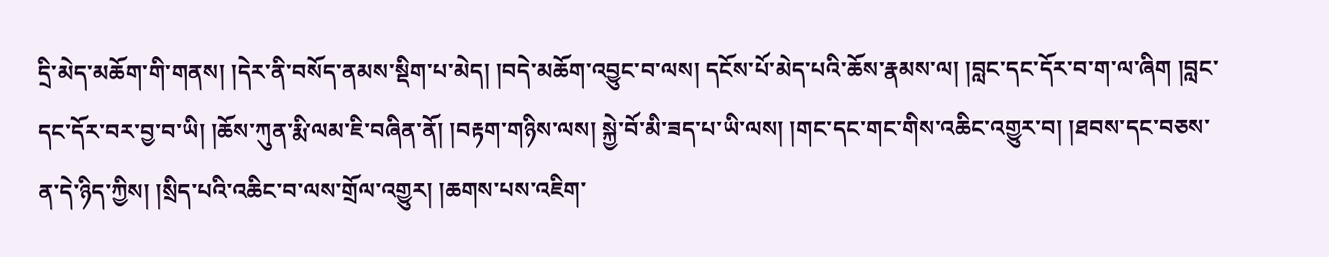དྲི་མེད་མཆོག་གི་གནས། །དེར་ནི་བསོད་ནམས་སྡིག་པ་མེད། །བདེ་མཆོག་འབྱུང་བ་ལས། དངོས་པོ་མེད་པའི་ཆོས་རྣམས་ལ། །བླང་དང་དོར་བ་ག་ལ་ཞིག །བླང་དང་དོར་བར་བྱ་བ་ཡི། །ཆོས་ཀུན་རྨི་ལམ་ཇི་བཞིན་ནོ། །བརྟག་གཉིས་ལས། སྐྱེ་བོ་མི་ཟད་པ་ཡི་ལས། །གང་དང་གང་གིས་འཆིང་འགྱུར་བ། །ཐབས་དང་བཅས་ན་དེ་ཉིད་ཀྱིས། །སྲིད་པའི་འཆིང་བ་ལས་གྲོལ་འགྱུར། །ཆགས་པས་འཇིག་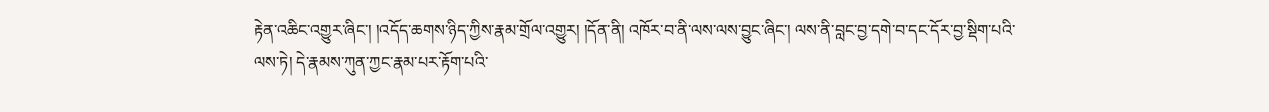རྟེན་འཆིང་འགྱུར་ཞིང་། །འདོད་ཆགས་ཉིད་ཀྱིས་རྣམ་གྲོལ་འགྱུར། །དོན་ནི། འཁོར་བ་ནི་ལས་ལས་བྱུང་ཞིང་། ལས་ནི་བླང་བྱ་དགེ་བ་དང་དོར་བྱ་སྡིག་པའི་ལས་ཏེ། དེ་རྣམས་ཀུན་ཀྱང་རྣམ་པར་རྟོག་པའི་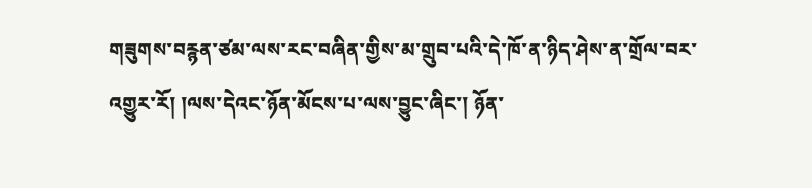གཟུགས་བརྙན་ཙམ་ལས་རང་བཞིན་གྱིས་མ་གྲུབ་པའི་དེ་ཁོ་ན་ཉིད་ཤེས་ན་གྲོལ་བར་འགྱུར་རོ། །ལས་དེའང་ཉོན་མོངས་པ་ལས་བྱུང་ཞིང་། ཉོན་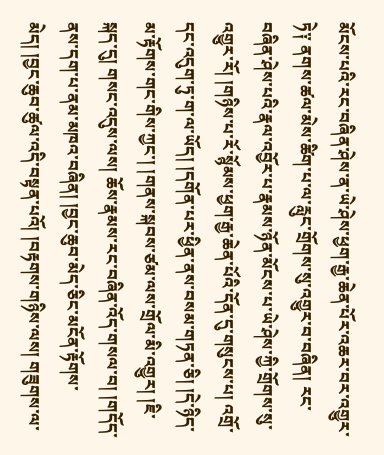མོངས་པའི་རང་བཞིན་ཤེས་ན་ཡེ་ཤེས་ཕྱག་རྒྱ་ཆེན་པོར་འཆར་བར་འགྱུར་ཏེ༑ ནགས་ཚལ་མེས་ཚིག་པ་ལ་རླུང་གྲོགས་སུ་འགྱུར་བ་བཞིན། རང་བཞིན་ཤེས་པའི་རྣལ་འབྱོར་པ་རྣམས་ཉོན་མོངས་པ་ཡེ་ཤེས་ཀྱི་གྲོགས་སུ་འགྱུར་རོ། །གཉིས་པ་རོ་སྙོམས་ཕྱག་རྒྱ་ཆེན་པོའི་དོན་དུ་གསུངས་པ། འགྲོ་དང་འདུག་ཏུ་ག་ལ་ཡོད། །དགོན་པར་ཕྱིན་ནས་བསམ་གཏན་ཅི། །དེ་ཉིད་མ་རྟོགས་གང་གིས་ཀྱང་། །གནས་སྐབས་ཙམ་ལས་གྲོལ་མི་འགྱུར། །ཇི་སྐད་དུ། གསང་འདུས་ལས། ཆོས་རྣམས་རང་བཞིན་འོད་གསལ་བ། །གདོད་ནས་དག་པ་ནམ་མཁའ་བཞིན། །བྱང་ཆུབ་མེད་ཅིང་མངོན་རྟོགས་མེད། །བྱང་ཆུབ་ཚུལ་འདི་བསྟན་པའོ། །བརྟགས་གཉིས་ལས། གཟུགས་ལ་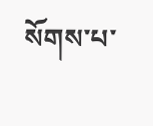སོགས་པ་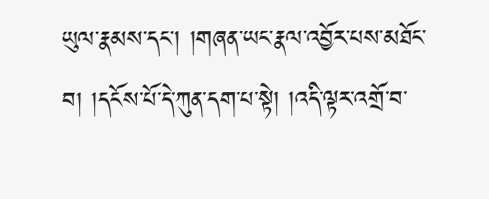ཡུལ་རྣམས་དང་། །གཞན་ཡང་རྣལ་འབྱོར་པས་མཐོང་བ། །དངོས་པོ་དེ་ཀུན་དག་པ་སྟེ། །འདི་ལྟར་འགྲོ་བ་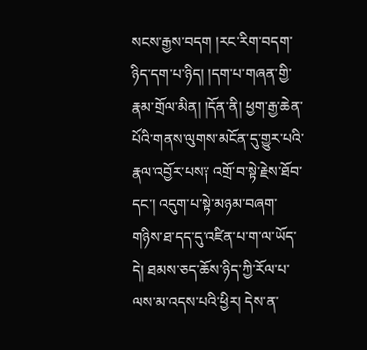སངས་རྒྱས་བདག །རང་རིག་བདག་ཉིད་དག་པ་ཉིད། །དག་པ་གཞན་གྱི་རྣམ་གྲོལ་མིན། །དོན་ནི། ཕྱག་རྒྱ་ཆེན་པོའི་གནས་ལུགས་མངོན་དུ་གྱུར་པའི་རྣལ་འབྱོར་པས༑ འགྲོ་བ་སྟེ་རྗེས་ཐོབ་དང་། འདུག་པ་སྟེ་མཉམ་བཞག་གཉིས་ཐ་དད་དུ་འཛིན་པ་ག་ལ་ཡོད་དེ། ཐམས་ཅད་ཆོས་ཉིད་ཀྱི་རོལ་པ་ལས་མ་འདས་པའི་ཕྱིར། དེས་ན་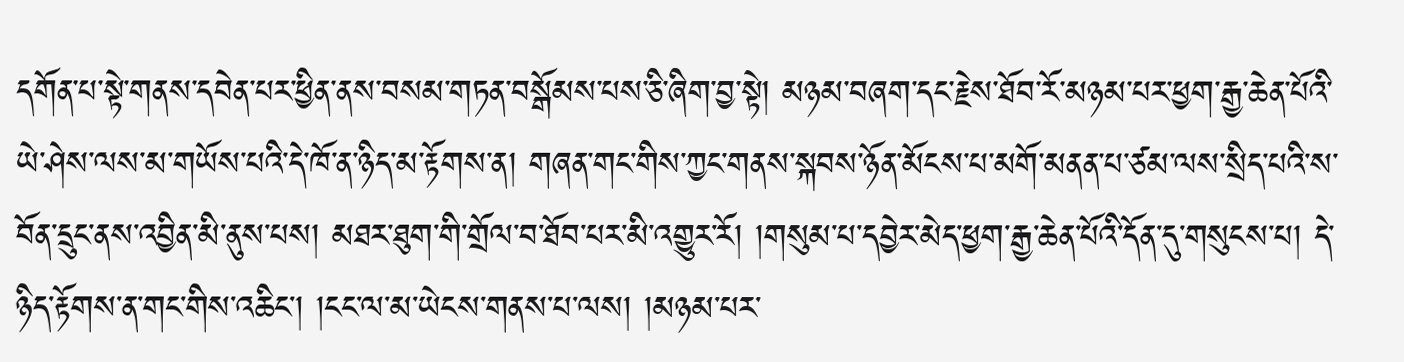དགོན་པ་སྟེ་གནས་དབེན་པར་ཕྱིན་ནས་བསམ་གཏན་བསྒོམས་པས་ཅི་ཞིག་བྱ་སྟེ། མཉམ་བཞག་དང་རྗེས་ཐོབ་རོ་མཉམ་པར་ཕྱག་རྒྱ་ཆེན་པོའི་ཡེ་ཤེས་ལས་མ་གཡོས་པའི་དེ་ཁོ་ན་ཉིད་མ་རྟོགས་ན། གཞན་གང་གིས་ཀྱང་གནས་སྐབས་ཉོན་མོངས་པ་མགོ་མནན་པ་ཙམ་ལས་སྲིད་པའི་ས་བོན་དྲུང་ནས་འབྱིན་མི་ནུས་པས། མཐར་ཐུག་གི་གྲོལ་བ་ཐོབ་པར་མི་འགྱུར་རོ། །གསུམ་པ་དབྱེར་མེད་ཕྱག་རྒྱ་ཆེན་པོའི་དོན་དུ་གསུངས་པ། དེ་ཉིད་རྟོགས་ན་གང་གིས་འཆིང་། །ངང་ལ་མ་ཡེངས་གནས་པ་ལས། །མཉམ་པར་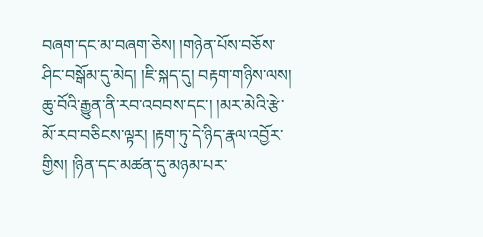བཞག་དང་མ་བཞག་ཅེས། །གཉེན་པོས་བཅོས་ཤིང་བསྒོམ་དུ་མེད། །ཇི་སྐད་དུ། བརྟག་གཉིས་ལས། ཆུ་བོའི་རྒྱུན་ནི་རབ་འབབས་དང་། །མར་མེའི་རྩེ་མོ་རབ་བཅིངས་ལྟར། །རྟག་ཏུ་དེ་ཉིད་རྣལ་འབྱོར་གྱིས། །ཉིན་དང་མཚན་དུ་མཉམ་པར་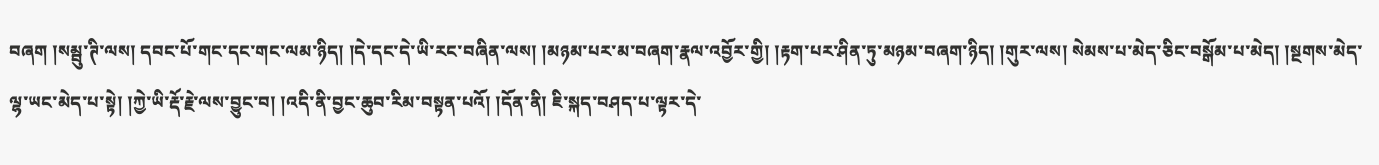བཞག །སམྦུ་ཊི་ལས། དབང་པོ་གང་དང་གང་ལམ་ཉིད། །དེ་དང་དེ་ཡི་རང་བཞིན་ལས། །མཉམ་པར་མ་བཞག་རྣལ་འབྱོར་གྱི། །རྟག་པར་ཤིན་ཏུ་མཉམ་བཞག་ཉིད། །གུར་ལས། སེམས་པ་མེད་ཅིང་བསྒོམ་པ་མེད། །སྔགས་མེད་ལྷ་ཡང་མེད་པ་སྟེ། །ཀྱེ་ཡི་རྡོ་རྗེ་ལས་བྱུང་བ། །འདི་ནི་བྱང་ཆུབ་རིམ་བསྟན་པའོ། །དོན་ནི། ཇི་སྐད་བཤད་པ་ལྟར་དེ་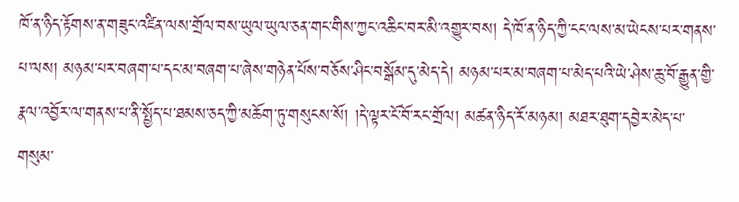ཁོ་ན་ཉིད་རྟོགས་ན་གཟུང་འཛིན་ལས་གྲོལ་བས་ཡུལ་ཡུལ་ཅན་གང་གིས་ཀྱང་འཆིང་བར་མི་འགྱུར་བས། དེ་ཁོ་ན་ཉིད་ཀྱི་ངང་ལས་མ་ཡེངས་པར་གནས་པ་ལས། མཉམ་པར་བཞག་པ་དང་མ་བཞག་པ་ཞེས་གཉེན་པོས་བཅོས་ཤིང་བསྒོམ་དུ་མེད་དེ། མཉམ་པར་མ་བཞག་པ་མེད་པའི་ཡེ་ཤེས་ཆུ་བོ་རྒྱུན་གྱི་རྣལ་འབྱོར་ལ་གནས་པ་ནི་སྤྱོད་པ་ཐམས་ཅད་ཀྱི་མཆོག་ཏུ་གསུངས་སོ། །དེ་ལྟར་ངོ་བོ་རང་གྲོལ། མཚན་ཉིད་རོ་མཉམ། མཐར་ཐུག་དབྱེར་མེད་པ་གསུམ་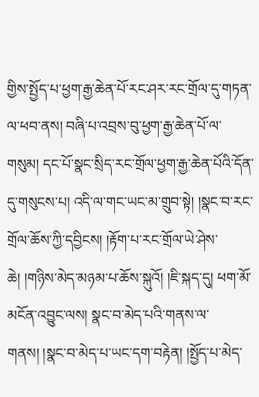གྱིས་སྤྱོད་པ་ཕྱག་རྒྱ་ཆེན་པོ་རང་ཤར་རང་གྲོལ་དུ་གཏན་ལ་ཕབ་ནས། བཞི་པ་འབྲས་བུ་ཕྱག་རྒྱ་ཆེན་པོ་ལ་གསུམ། དང་པོ་སྣང་སྲིད་རང་གྲོལ་ཕྱག་རྒྱ་ཆེན་པོའི་དོན་དུ་གསུངས་པ། འདི་ལ་གང་ཡང་མ་གྲུབ་སྟེ། །སྣང་བ་རང་གྲོལ་ཆོས་ཀྱི་དབྱིངས། །རྟོག་པ་རང་གྲོལ་ཡེ་ཤེས་ཆེ། །གཉིས་མེད་མཉམ་པ་ཆོས་སྐུའོ། །ཇི་སྐད་དུ། ཕག་མོ་མངོན་འབྱུང་ལས། སྣང་བ་མེད་པའི་གནས་ལ་གནས། །སྣང་བ་མེད་པ་ཡང་དག་བརྟེན། །སྤྱོད་པ་མེད་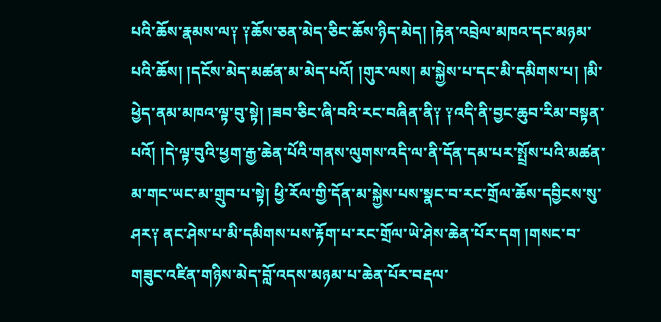པའི་ཆོས་རྣམས་ལ༑ ༑ཆོས་ཅན་མེད་ཅིང་ཆོས་ཉིད་མེད། །རྟེན་འབྲེལ་མཁའ་དང་མཉམ་པའི་ཆོས། །དངོས་མེད་མཚན་མ་མེད་པའོ། །གུར་ལས། མ་སྐྱེས་པ་དང་མི་དམིགས་པ། །མི་ཕྱེད་ནམ་མཁའ་ལྟ་བུ་སྟེ། །ཟབ་ཅིང་ཞི་བའི་རང་བཞིན་ནི༑ ༑འདི་ནི་བྱང་ཆུབ་རིམ་བསྟན་པའོ། །དེ་ལྟ་བུའི་ཕྱག་རྒྱ་ཆེན་པོའི་གནས་ལུགས་འདི་ལ་ནི་དོན་དམ་པར་སྤྲོས་པའི་མཚན་མ་གང་ཡང་མ་གྲུབ་པ་སྟེ། ཕྱི་རོལ་གྱི་དོན་མ་སྐྱེས་པས་སྣང་བ་རང་གྲོལ་ཆོས་དབྱིངས་སུ་ཤར༑ ནང་ཤེས་པ་མི་དམིགས་པས་རྟོག་པ་རང་གྲོལ་ཡེ་ཤེས་ཆེན་པོར་དག །གསང་བ་གཟུང་འཛིན་གཉིས་མེད་བློ་འདས་མཉམ་པ་ཆེན་པོར་བརྡལ་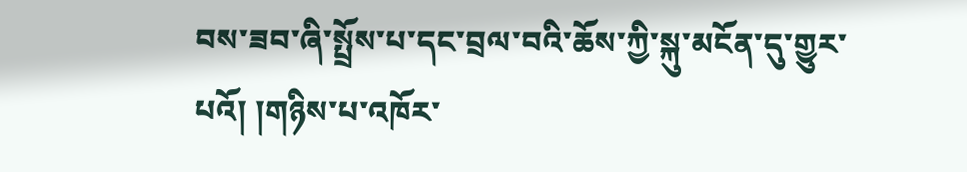བས་ཟབ་ཞི་སྤྲོས་པ་དང་བྲལ་བའི་ཆོས་ཀྱི་སྐུ་མངོན་དུ་གྱུར་པའོ། །གཉིས་པ་འཁོར་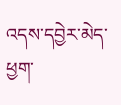འདས་དབྱེར་མེད་ཕྱག་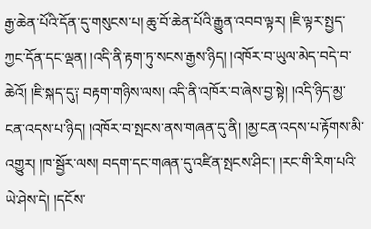རྒྱ་ཆེན་པོའི་དོན་དུ་གསུངས་པ། ཆུ་བོ་ཆེན་པོའི་རྒྱུན་འབབ་ལྟར། །ཇི་ལྟར་སྤྱད་ཀྱང་དོན་དང་ལྡན། །འདི་ནི་རྟག་ཏུ་སངས་རྒྱས་ཉིད། །འཁོར་བ་ཡུལ་མེད་བདེ་བ་ཆེའོ། །ཇི་སྐད་དུ༑ བརྟག་གཉིས་ལས། འདི་ནི་འཁོར་བ་ཞེས་བྱ་སྟེ། །འདི་ཉིད་མྱ་ངན་འདས་པ་ཉིད། །འཁོར་བ་སྤངས་ནས་གཞན་དུ་ནི། །མྱ་ངན་འདས་པ་རྟོགས་མི་འགྱུར། །ཁ་སྦྱོར་ལས། བདག་དང་གཞན་དུ་འཛིན་སྤངས་ཤིང་། །རང་གི་རིག་པའི་ཡེ་ཤེས་དེ། །དངོས་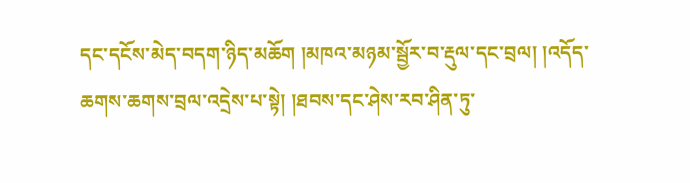དང་དངོས་མེད་བདག་ཉིད་མཆོག །མཁའ་མཉམ་སྦྱོར་བ་རྡུལ་དང་བྲལ། །འདོད་ཆགས་ཆགས་བྲལ་འདྲེས་པ་སྟེ། །ཐབས་དང་ཤེས་རབ་ཤིན་ཏུ་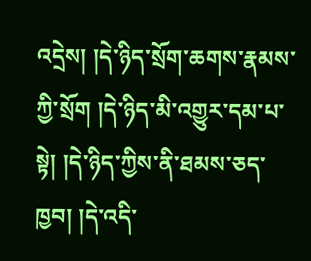འདྲེས། །དེ་ཉིད་སྲོག་ཆགས་རྣམས་ཀྱི་སྲོག །དེ་ཉིད་མི་འགྱུར་དམ་པ་སྟེ། །དེ་ཉིད་ཀྱིས་ནི་ཐམས་ཅད་ཁྱབ། །དེ་འདི་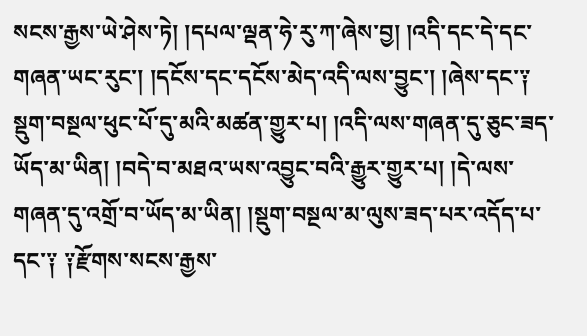སངས་རྒྱས་ཡེ་ཤེས་ཏེ། །དཔལ་ལྡན་ཧེ་རུ་ཀ་ཞེས་བྱ། །འདི་དང་དེ་དང་གཞན་ཡང་རུང་། །དངོས་དང་དངོས་མེད་འདི་ལས་བྱུང་། །ཞེས་དང་༑ སྡུག་བསྔལ་ཕུང་པོ་དུ་མའི་མཚན་གྱུར་པ། །འདི་ལས་གཞན་དུ་ཅུང་ཟད་ཡོད་མ་ཡིན། །བདེ་བ་མཐའ་ཡས་འབྱུང་བའི་རྒྱུར་གྱུར་པ། །དེ་ལས་གཞན་དུ་འགྲོ་བ་ཡོད་མ་ཡིན། །སྡུག་བསྔལ་མ་ལུས་ཟད་པར་འདོད་པ་དང་༑ ༑རྫོགས་སངས་རྒྱས་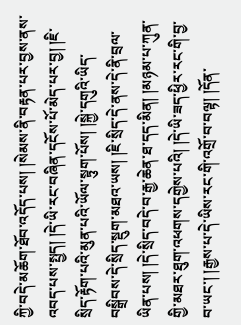ཀྱི་བདེ་མཆོག་ཐོབ་འདོད་པས། །སེམས་ནི་བརྟན་པར་བྱས་ནས་འབད་པས་སྤྱད། །དེ་ཡི་རང་བཞིན་དངོས་པོ་མེད་པར་བྱ། །ཇི་སྲིད་རྟོག་པའི་མུན་པའི་ཡོལ་སྟུག་པོས། །སྐྱེ་དགུའི་ཡིད་བསྒྲིབས་དེ་སྲིད་སྡུག་མཐའ་ཡས། །ཇི་སྲིད་དེ་ནས་དེ་ནི་བྲལ་ཡིན་པས། །དེ་སྲིད་བདེ་བ་རྒྱ་ཆེན་ཐ་དད་མིན། །མཉམ་པ་ཀུན་གྱི་མཐར་ཐུག་འཕགས་དགྱེས་པའི། །དེ་ཡི་ཟད་ཕྱིར་རང་གི་བྱ་བ་ཡང་། །རྒྱས་པ་དེ་ཡིས་རང་གི་འགྲོ་བ་བལྟ། །དོན་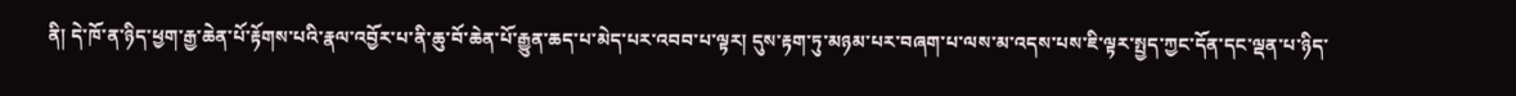ནི། དེ་ཁོ་ན་ཉིད་ཕྱག་རྒྱ་ཆེན་པོ་རྟོགས་པའི་རྣལ་འབྱོར་པ་ནི་ཆུ་བོ་ཆེན་པོ་རྒྱུན་ཆད་པ་མེད་པར་འབབ་པ་ལྟར། དུས་རྟག་ཏུ་མཉམ་པར་བཞག་པ་ལས་མ་འདས་པས་ཇི་ལྟར་སྤྱད་ཀྱང་དོན་དང་ལྡན་པ་ཉིད་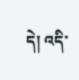དེ། འདི་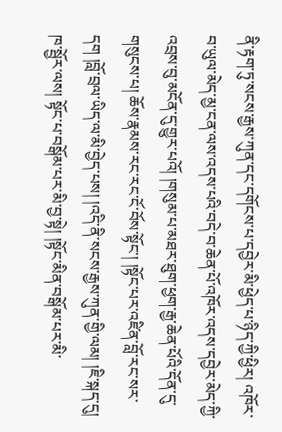ནི་རྟག་ཏུ་སངས་རྒྱས་ཀུན་དང་དགོངས་པ་དབྱེར་མི་ཕྱེད་པ་ཉིད་ཀྱི་ཕྱིར། འཁོར་བ་ཡུལ་མེད་མྱ་ངན་ལས་འདས་པའི་བདེ་བ་ཆེན་པོ་འཁོར་འདས་དབྱེར་མེད་ཀྱི་འབྲས་བུ་མངོན་དུ་གྱུར་པའོ། །གསུམ་པ་མཐར་ཐུག་ཕྱག་རྒྱ་ཆེན་པོའི་དོན་དུ་གསུངས་པ། ཆོས་རྣམས་རང་རང་ངོ་བོས་སྟོང་། །སྟོང་པར་འཛིན་བློ་རང་སར་དག །བློ་བྲལ་ཡིད་ལ་མི་བྱེད་པས། །འདི་ནི་སངས་རྒྱས་ཀུན་གྱི་ལམ། །ཇི་སྐད་དུ། ཁ་སྦྱོར་ལས། སྟོང་པ་བསྒོམ་པར་མི་བྱ་སྟེ། །སྟོང་མིན་བསྒོམ་པར་མི་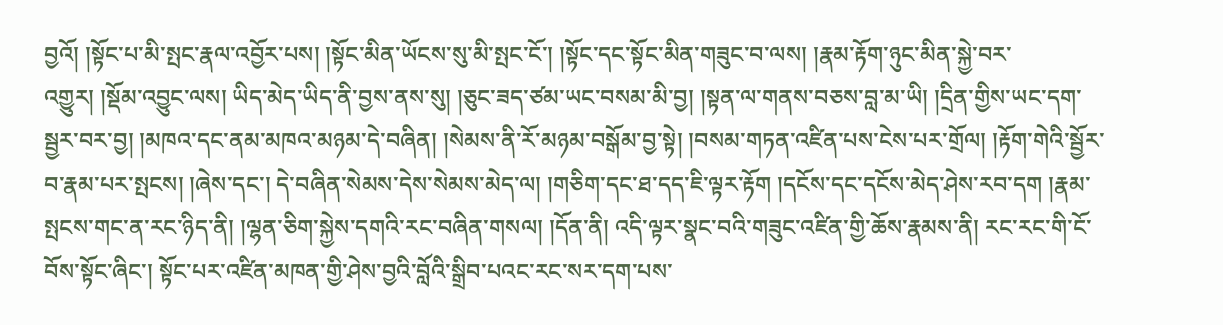བྱའོ། །སྟོང་པ་མི་སྤང་རྣལ་འབྱོར་པས། །སྟོང་མིན་ཡོངས་སུ་མི་སྤང་ངོ་། །སྟོང་དང་སྟོང་མིན་གཟུང་བ་ལས། །རྣམ་རྟོག་ཉུང་མིན་སྐྱེ་བར་འགྱུར། །སྡོམ་འབྱུང་ལས། ཡིད་མེད་ཡིད་ནི་བྱས་ནས་སུ། །ཅུང་ཟད་ཙམ་ཡང་བསམ་མི་བྱ། །སྟན་ལ་གནས་བཅས་བླ་མ་ཡི། །དྲིན་གྱིས་ཡང་དག་སྦྱར་བར་བྱ། །མཁའ་དང་ནམ་མཁའ་མཉམ་དེ་བཞིན། །སེམས་ནི་རོ་མཉམ་བསྒོམ་བྱ་སྟེ། །བསམ་གཏན་འཛིན་པས་ངེས་པར་གྲོལ། །རྟོག་གེའི་སྦྱོར་བ་རྣམ་པར་སྤངས། །ཞེས་དང་། དེ་བཞིན་སེམས་དེས་སེམས་མེད་ལ། །གཅིག་དང་ཐ་དད་ཇི་ལྟར་རྟོག །དངོས་དང་དངོས་མེད་ཤེས་རབ་དག །རྣམ་སྤངས་གང་ན་རང་ཉིད་ནི། །ལྷན་ཅིག་སྐྱེས་དགའི་རང་བཞིན་གསལ། །དོན་ནི། འདི་ལྟར་སྣང་བའི་གཟུང་འཛིན་གྱི་ཆོས་རྣམས་ནི། རང་རང་གི་ངོ་བོས་སྟོང་ཞིང་། སྟོང་པར་འཛིན་མཁན་གྱི་ཤེས་བྱའི་བློའི་སྒྲིབ་པའང་རང་སར་དག་པས་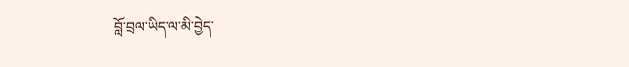བློ་བྲལ་ཡིད་ལ་མི་བྱེད་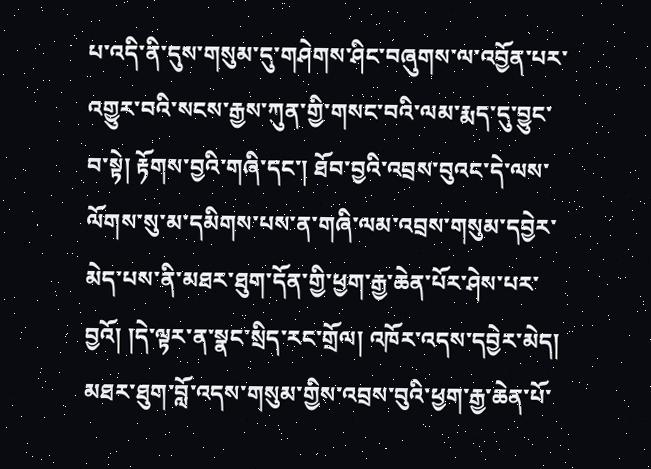པ་འདི་ནི་དུས་གསུམ་དུ་གཤེགས་ཤིང་བཞུགས་ལ་འབྱོན་པར་འགྱུར་བའི་སངས་རྒྱས་ཀུན་གྱི་གསང་བའི་ལམ་རྨད་དུ་བྱུང་བ་སྟེ། རྟོགས་བྱའི་གཞི་དང་། ཐོབ་བྱའི་འབྲས་བུའང་དེ་ལས་ལོགས་སུ་མ་དམིགས་པས་ན་གཞི་ལམ་འབྲས་གསུམ་དབྱེར་མེད་པས་ནི་མཐར་ཐུག་དོན་གྱི་ཕྱག་རྒྱ་ཆེན་པོར་ཤེས་པར་བྱའོ། །དེ་ལྟར་ན་སྣང་སྲིད་རང་གྲོལ། འཁོར་འདས་དབྱེར་མེད། མཐར་ཐུག་བློ་འདས་གསུམ་གྱིས་འབྲས་བུའི་ཕྱག་རྒྱ་ཆེན་པོ་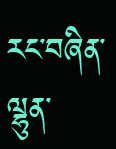རང་བཞིན་ལྷུན་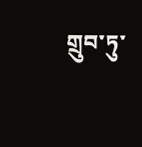གྲུབ་ཏུ་